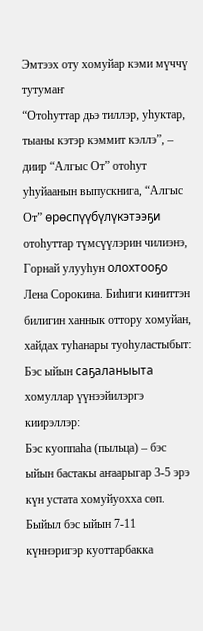Эмтээх оту хомуйар кэми мүччү тутумаҥ
“Отоһуттар дьэ тиллэр, уһуктар, тыаны кэтэр кэммит кэллэ”, – диир “Алгыс От” отоһут уһуйаанын выпускнига, “Алгыс От” өрөспүүбүлүкэтээҕи отоһуттар түмсүүлэрин чилиэнэ, Горнай улууһун олохтооҕо Лена Сорокина. Биһиги киниттэн билигин ханнык оттору хомуйан, хайдах туһанары туоһуластыбыт:
Бэс ыйын саҕаланыыта хомуллар үүнээйилэргэ киирэллэр:
Бэс куоппаһа (пыльца) – бэс ыйын бастакы аҥаарыгар 3-5 эрэ күн устата хомуйуохха сөп. Быйыл бэс ыйын 7-11 күннэригэр куоттарбакка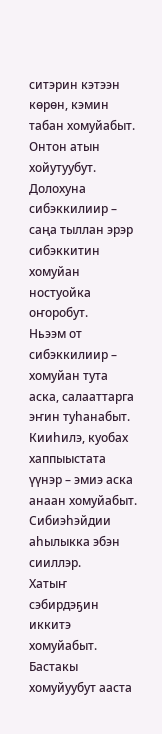ситэрин кэтээн көрөн, кэмин табан хомуйабыт. Онтон атын хойутуубут.
Долохуна сибэккилиир – саңа тыллан эрэр сибэккитин хомуйан ностуойка оҥоробут.
Ньээм от сибэккилиир – хомуйан тута аска, салааттарга эҥин туһанабыт.
Кииһилэ, куобах хаппыыстата үүнэр – эмиэ аска анаан хомуйабыт. Сибиэһэйдии аһылыкка эбэн сииллэр.
Хатыҥ сэбирдэҕин иккитэ хомуйабыт. Бастакы хомуйуубут ааста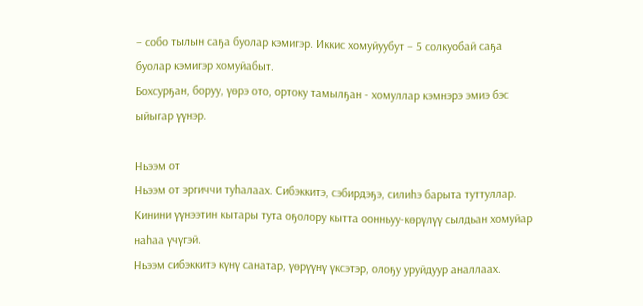– собо тылын саҕа буолар кэмигэр. Иккис хомуйуубут – 5 солкуобай саҕа буолар кэмигэр хомуйабыт.
Бохсурҕан, боруу, үөрэ ото, ортоку тамылҕан - хомуллар кэмнэрэ эмиэ бэс ыйыгар үүнэр.

Ньээм от
Ньээм от эргиччи туһалаах. Сибэккитэ, сэбирдэҕэ, силиһэ барыта туттуллар. Кинини үүнээтин кытары тута оҕолору кытта оонньуу-көрүлүү сылдьан хомуйар наһаа үчүгэй.
Ньээм сибэккитэ күнү санатар, үөрүүнү үксэтэр, олоҕу уруйдуур аналлаах.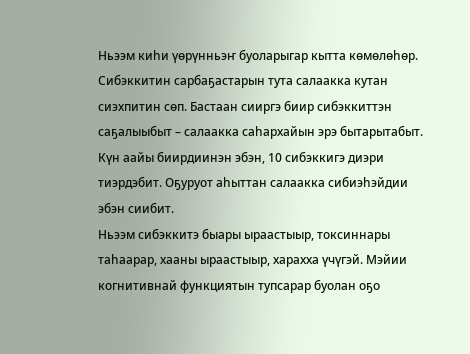Ньээм киһи үөрүнньэҥ буоларыгар кытта көмөлөһөр. Сибэккитин сарбаҕастарын тута салаакка кутан сиэхпитин сөп. Бастаан сииргэ биир сибэккиттэн саҕалыыбыт – салаакка саһархайын эрэ бытарытабыт. Күн аайы биирдиинэн эбэн, 10 сибэккигэ диэри тиэрдэбит. Оҕуруот аһыттан салаакка сибиэһэйдии эбэн сиибит.
Ньээм сибэккитэ быары ыраастыыр, токсиннары таһаарар, хааны ыраастыыр, харахха үчүгэй. Мэйии когнитивнай функциятын тупсарар буолан оҕо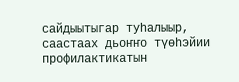сайдыытыгар туһалыыр, саастаах дьоҥҥо түөһэйии профилактикатын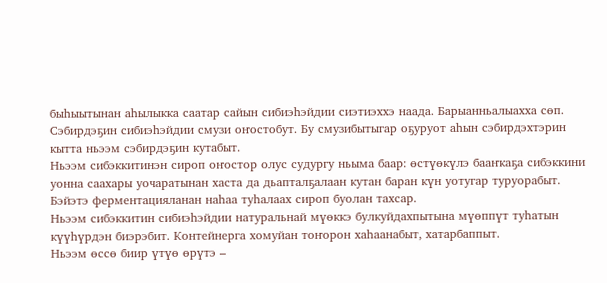быһыытынан аһылыкка саатар сайын сибиэһэйдии сиэтиэххэ наада. Барыанньалыахха сөп.
Сэбирдэҕин сибиэһэйдии смузи оҥостобут. Бу смузибытыгар оҕуруот аһын сэбирдэхтэрин кытта ньээм сэбирдэҕин кутабыт.
Ньээм сибэккитинэн сироп оҥостор олус судургу ньыма баар: өстүөкүлэ бааҥкаҕа сибэккини уонна саахары уочаратынан хаста да дьапталҕалаан кутан баран күн уотугар туруорабыт. Бэйэтэ ферментацияланан наһаа туһалаах сироп буолан тахсар.
Ньээм сибэккитин сибиэһэйдии натуральнай мүөккэ булкуйдахпытына мүөппүт туһатын күүһүрдэн биэрэбит. Контейнерга хомуйан тоҥорон хаһаанабыт, хатарбаппыт.
Ньээм өссө биир үтүө өрүтэ –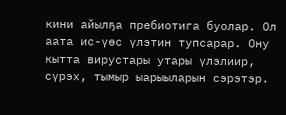кини айылҕа пребиотига буолар. Ол аата ис-үөс үлэтин тупсарар. Ону кытта вирустары утары үлэлиир, сүрэх, тымыр ыарыыларын сэрэтэр.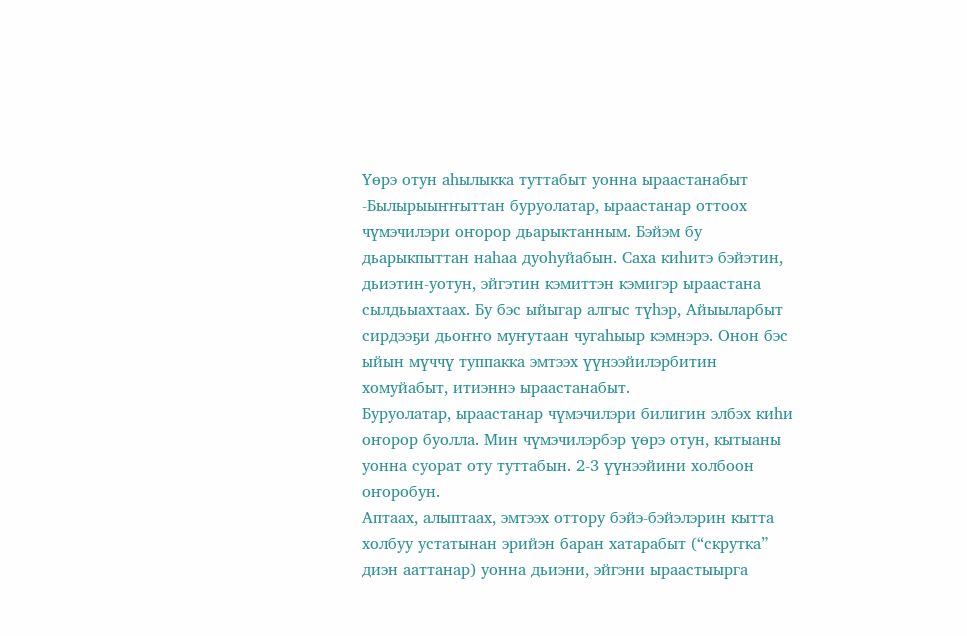Үөрэ отун аһылыкка туттабыт уонна ыраастанабыт
-Былырыыҥҥыттан буруолатар, ыраастанар оттоох чүмэчилэри оҥорор дьарыктанным. Бэйэм бу дьарыкпыттан наһаа дуоһуйабын. Саха киһитэ бэйэтин, дьиэтин-уотун, эйгэтин кэмиттэн кэмигэр ыраастана сылдьыахтаах. Бу бэс ыйыгар алгыс түһэр, Айыыларбыт сирдээҕи дьоҥҥо муҥутаан чугаһыыр кэмнэрэ. Онон бэс ыйын мүччү туппакка эмтээх үүнээйилэрбитин хомуйабыт, итиэннэ ыраастанабыт.
Буруолатар, ыраастанар чүмэчилэри билигин элбэх киһи оҥорор буолла. Мин чүмэчилэрбэр үөрэ отун, кытыаны уонна суорат оту туттабын. 2-3 үүнээйини холбоон оҥоробун.
Аптаах, алыптаах, эмтээх оттору бэйэ-бэйэлэрин кытта холбуу устатынан эрийэн баран хатарабыт (“скрутка” диэн ааттанар) уонна дьиэни, эйгэни ыраастыырга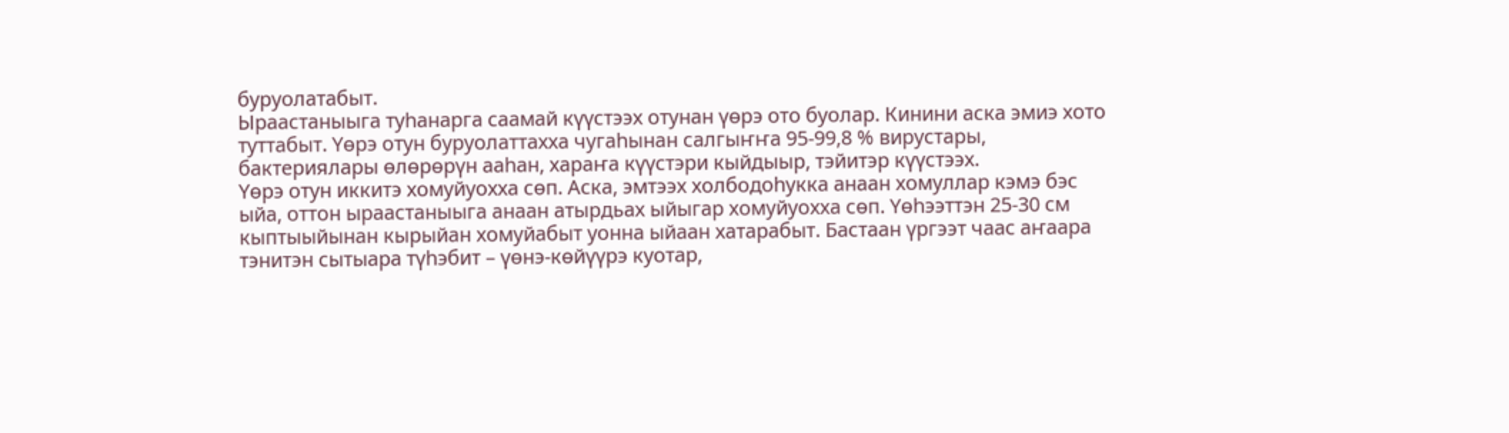буруолатабыт.
Ыраастаныыга туһанарга саамай күүстээх отунан үөрэ ото буолар. Кинини аска эмиэ хото туттабыт. Үөрэ отун буруолаттахха чугаһынан салгыҥҥа 95-99,8 % вирустары, бактериялары өлөрөрүн ааһан, хараҥа күүстэри кыйдыыр, тэйитэр күүстээх.
Үөрэ отун иккитэ хомуйуохха сөп. Аска, эмтээх холбодоhукка анаан хомуллар кэмэ бэс ыйа, оттон ыраастаныыга анаан атырдьах ыйыгар хомуйуохха сөп. Үөһээттэн 25-30 см кыптыыйынан кырыйан хомуйабыт уонна ыйаан хатарабыт. Бастаан үргээт чаас аҥаара тэнитэн сытыара түһэбит – үөнэ-көйүүрэ куотар,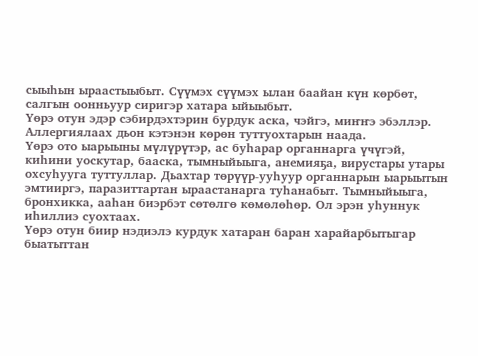сыыһын ыраастыыбыт. Сүүмэх сүүмэх ылан баайан күн көрбөт, салгын оонньуур сиригэр хатара ыйыыбыт.
Үөрэ отун эдэр сэбирдэхтэрин бурдук аска, чэйгэ, миҥҥэ эбэллэр. Аллергиялаах дьон кэтэнэн көрөн туттуохтарын наада.
Үөрэ ото ыарыыны мүлүрүтэр, ас буһарар органнарга үчүгэй, киһини уоскутар, бааска, тымныйыыга, анемияҕа, вирустары утары охсуһууга туттуллар. Дьахтар төрүүр-ууһуур органнарын ыарыытын эмтииргэ, паразиттартан ыраастанарга туһанабыт. Тымныйыыга, бронхикка, ааһан биэрбэт сөтөлгө көмөлөһөр. Ол эрэн уһуннук иһиллиэ суохтаах.
Үөрэ отун биир нэдиэлэ курдук хатаран баран харайарбытыгар быатыттан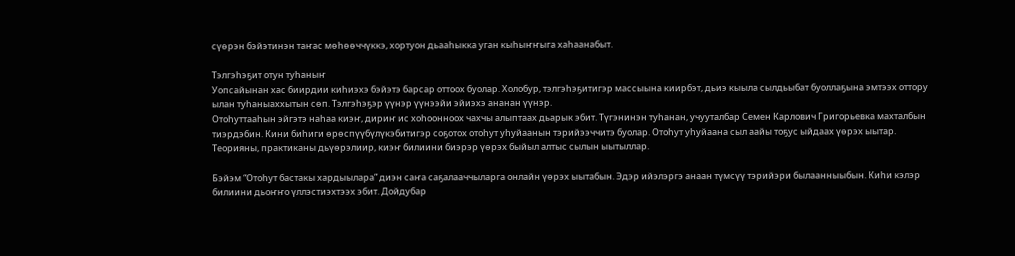сүөрэн бэйэтинэн таҥас мөһөөччүккэ, хортуон дьааһыкка уган кыһыҥҥыга хаһаанабыт.

Тэлгэһэҕит отун туһаныҥ
Уопсайынан хас биирдии киһиэхэ бэйэтэ барсар оттоох буолар. Холобур, тэлгэһэҕитигэр массыына киирбэт, дьиэ кыыла сылдьыбат буоллаҕына эмтээх оттору ылан туһаныаххытын сөп. Тэлгэһэҕэр үүнэр үүнээйи эйиэхэ ананан үүнэр.
Отоһуттааһын эйгэтэ наһаа киэҥ, дириҥ ис хоһоонноох чахчы алыптаах дьарык эбит. Түгэнинэн туһанан, учууталбар Семен Карлович Григорьевка махталбын тиэрдэбин. Кини биһиги өрөспүүбүлүкэбитигэр соҕотох отоһут уһуйаанын тэрийээччитэ буолар. Отоһут уһуйаана сыл аайы тоҕус ыйдаах үөрэх ыытар. Теорияны, практиканы дьүөрэлиир, киэҥ билиини биэрэр үөрэх быйыл алтыс сылын ыытыллар.

Бэйэм “Отоһут бастакы хардыылара” диэн саҥа саҕалааччыларга онлайн үөрэх ыытабын. Эдэр ийэлэргэ анаан түмсүү тэрийэри былаанныыбын. Киһи кэлэр билиини дьоҥҥо үллэстиэхтээх эбит. Дойдубар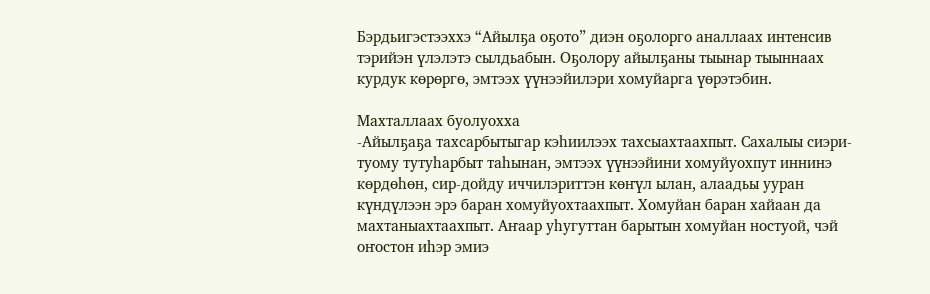Бэрдьигэстээххэ “Айылҕа оҕото” диэн оҕолорго аналлаах интенсив тэрийэн үлэлэтэ сылдьабын. Оҕолору айылҕаны тыынар тыыннаах курдук көрөргө, эмтээх үүнээйилэри хомуйарга үөрэтэбин.

Махталлаах буолуохха
-Айылҕаҕа тахсарбытыгар кэһиилээх тахсыахтаахпыт. Сахалыы сиэри-туому тутуһарбыт таһынан, эмтээх үүнээйини хомуйуохпут иннинэ көрдөһөн, сир-дойду иччилэриттэн көҥүл ылан, алаадьы ууран күндүлээн эрэ баран хомуйуохтаахпыт. Хомуйан баран хайаан да махтаныахтаахпыт. Аҥаар уһугуттан барытын хомуйан ностуой, чэй оҥостон иһэр эмиэ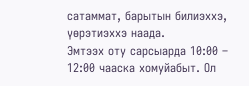сатаммат, барытын билиэххэ, үөрэтиэххэ наада.
Эмтээх оту сарсыарда 10:00 – 12:00 чааска хомуйабыт. Ол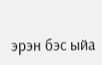эрэн бэс ыйа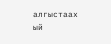алгыстаах ый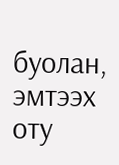буолан, эмтээх оту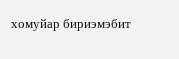хомуйар бириэмэбит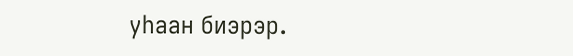уһаан биэрэр.